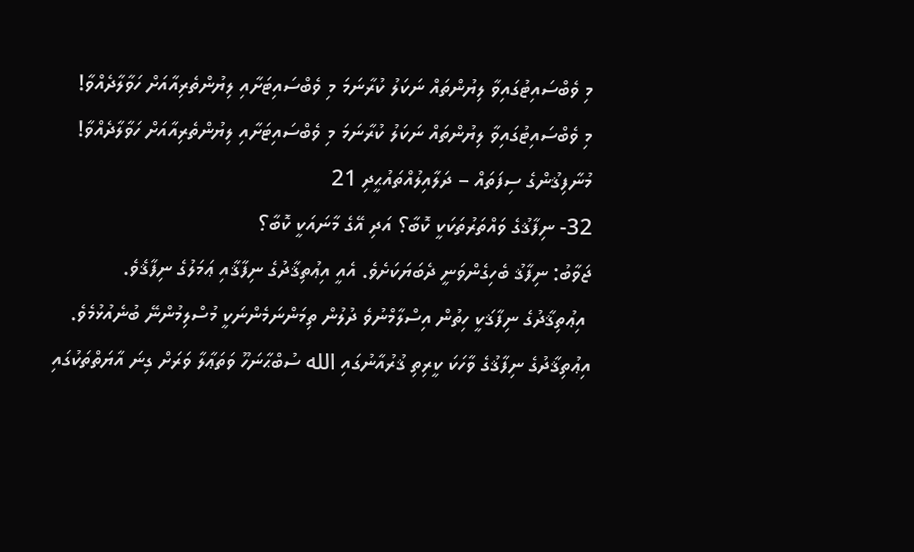މި ވެބްސައިޓުގައިވާ ލިޔުންތައް ނަކަލު ކުރާނަމަ މި ވެބްސައިޓަށާއި ލިޔުންތެރިއާއަށް ހަވާލާދެއްވާ!
މި ވެބްސައިޓުގައިވާ ލިޔުންތައް ނަކަލު ކުރާނަމަ މި ވެބްސައިޓަށާއި ލިޔުންތެރިއާއަށް ހަވާލާދެއްވާ!
މުނާފިޤުންގެ ސިފަތައް – ދަލާއިލުއްތައުޙީދި 21
32- ނިފާޤުގެ ވައްތަރުތަކަކީ ކޮބާ؟ އަދި އޭގެ މާނައަކީ ކޮބާ؟
ޖަވާބު: ނިފާޤު ބެހިގެންވަނީ ދެބަޔަކަށެވެ. އެއީ އިޢުތިޤާދުގެ ނިފާޤާއި ޢަމަލުގެ ނިފާޤެވެ.
 އިޢުތިޤާދުގެ ނިފާޤަކީ ހިތުން އިސްލާމްނުވެ ދުލުން ތިމަންނަމެންނަކީ މުސްލިމުންނޭ ބުނެއުޅުމެވެ. އިޢުތިޤާދުގެ ނިފާޤުގެ ވާހަކަ ކީރިތި ޤުރުއާނުގައި الله ސުބްޙާނަހޫ ވަތަޢާލާ ވަރަށް ގިނަ އާޔަތްތަކުގައި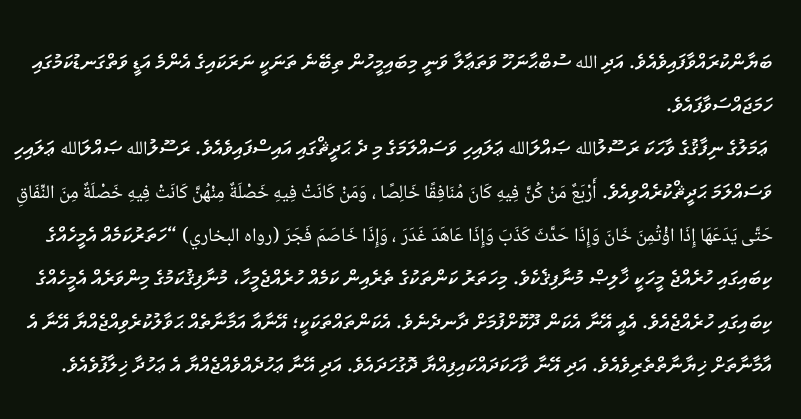ބަޔާންކުރައްވާފައިވެއެވެ. އަދި الله ސުބްޙާނަހޫ ވަތަޢާލާ ވަނީ މިބައިމީހުން ތިބޭނެ ތަނަކީ ނަރަކައިގެ އެންމެ އަޑީ ވަތްގަނޑުކަމުގައި ހަމަޖައްސަވާފައެވެ.
 ޢަމަލުގެ ނިފާޤުގެ ވާހަކަ ރަސޫލުالله ޞައްލަالله ޢަލައިހި ވަސައްލަމަގެ މި ދެ ޙަދީޘްގައި އައިސްފައިވެއެވެ. ރަސޫލުالله ޞައްލަالله ޢަލައިހި ވަސައްލަމަ ޙަދީޘްކުރެއްވިއެވެ. أَرْبَعٌ مَنْ كُنَّ فِيهِ كَانَ مُنَافِقًا خَالِصًا ، وَمَنْ كَانَتْ فِيهِ خَصْلَةٌ مِنْهُنَّ كَانَتْ فِيهِ خَصْلَةٌ مِنَ النِّفَاقِ حَتَّى يَدَعَهَا إِذَا اؤْتُمِنَ خَانَ وَإِذَا حَدَّثَ كَذَبَ وَإِذَا عَاهَدَ غَدَرَ ، وَإِذَا خَاصَمَ فَجَرَ (رواه البخاري) “ހަތަރުކަމެއް އެމީހެއްގެ ކިބައިގައި ހުރެއްޖެ މީހަކީ ޚާލިޞް މުނާފިޤެކެވެ. މިހަތަރު ކަންތަކުގެ ތެރެއިން ކަމެއް ހުރެއްޖެމީހާ، މުނާފިޤުކަމުގެ މިންވަރެއް އެމީހެއްގެ ކިބައިގައި ހުރެއްޖެއެވެ. އެއީ އޭނާ އެކަން ދޫކޮށްފުމަށް ދާނދެނެވެ. އެކަންތައްތަކަކީ؛ އޭނާއާ އަމާނާތެއް ޙަވާލުކުރެވިއްޖެއްޔާ އޭނާ އެ އާމާނާތަށް ޚިޔާނާތްތެރިވެއެވެ. އަދި އޭނާ ވާހަކަދައްކައިފިއްޔާ ދޮގުހަދައެވެ. އަދި އޭނާ ޢަހުދެއްވެއްޖެއްޔާ އެ ޢަހުދާ ޚިލާފުވެއެވެ.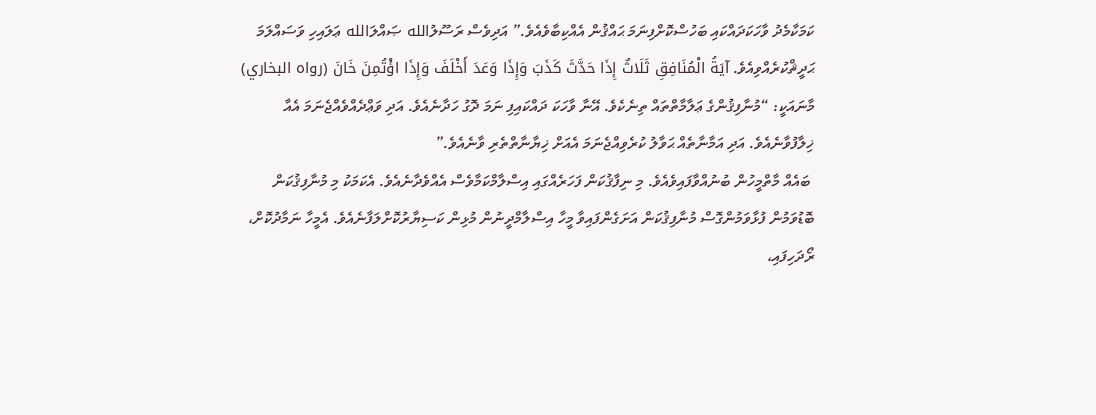ކަމަކާމެދު ވާހަކަދައްކައި ބަހުސްކޮށްފިނަމަ ޙައްޤުން އެއްކިބާވެއެވެ.” އަދިވެސް ރަސޫލުالله ޞައްލަالله ޢަލައިހި ވަސައްލަމަ ޙަދީޘްކުރެއްވިއެވެ. آيَةُ الْمُنَافِقِ ثَلَاثٌ إِذَا حَدَّثَ كَذَبَ وَإِذَا وَعَدَ أَخْلَفَ وَإِذَا اؤْتُمِنَ خَانَ (رواه البخاري) މާނައަކީ: “މުނާފިޤުންގެ ޢަލާމާތްތައް ތިނެކެވެ. އޭނާ ވާހަކަ ދައްކައިފި ނަމަ ދޮގު ހަދާނެއެވެ. އަދި ވަޢްދެއްވެއްޖެނަމަ އެއާ ޚިލާފުވާނެއެވެ. އަދި އަމާނާތެއް ޙަވާލު ކުރެވިއްޖެނަމަ އެއަށް ޚިޔާނާތްތެރި ވާނެއެވެ.”
 ބައެއް މާތްމީހުން ބުނުއްވާފައިވެއެވެ. މި ނިފާޤުކަން ފަހަރެއްގައި އިސްލާމްކަމާވެސް އެއްވެދާނެއެވެ. އެކަމަކު މި މުނާފިޤުކަން ބޮޑުވަމުން ފުޅާވަމުންގޮސް މުނާފިޤުކަން އަށަގެންފައިވާ މީހާ އިސްލާމްދީނުން މުޅިން ކަސިޔާރުކޮށްލަފާނެއެވެ. އެމީހާ ނަމާދުކޮށް، ރޯދަހިފައި،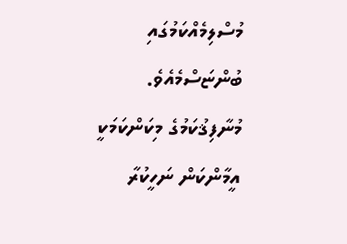މުސްލިމެއްކަމުގައި ބުންޏަސްމެއެވެ. މުނާފިޤުކަމުގެ މިކަންކަމަކީ އީމާންކަން ނަހީކުރާ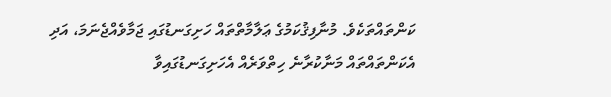ކަންތައްތަކެވެ. މުނާފިޤުކަމުގެ ޢަލާމާތްތައް ހަށިގަނޑުގައި ޖަމާވެއްޖެނަމަ، އަދި އެކަންތައްތައް މަނާކުރާނެ ހިތްވަރެއް އެހަށިގަނޑުގައިވާ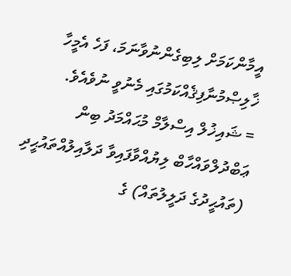އީމާންކަމަށް ލިބިގެންނުވާނަމަ، ފަހެ އެމީހާ ޚާލިޞްމުނާފިޤެއްކަމުގައި މެނުވީ ނުވެއެވެ.
= ޝައިޚުލް އިސްލާމް މުޙައްމަދު ބިން ޢަބްދުލްވައްހާބް ލިޔުއްވާފައިވާ ދަލާއިލުއްތައުޙީދި (ތައުޙީދުގެ ދަލީލުތައް) ގެ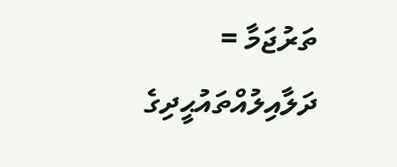ތަރުޖަމާ =
ދަލާއިލުއްތައުޙީދިގެ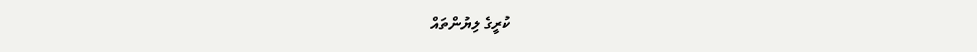ކުރީގެ ލިޔުންތައް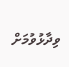ވިދާޅުވުމަށް